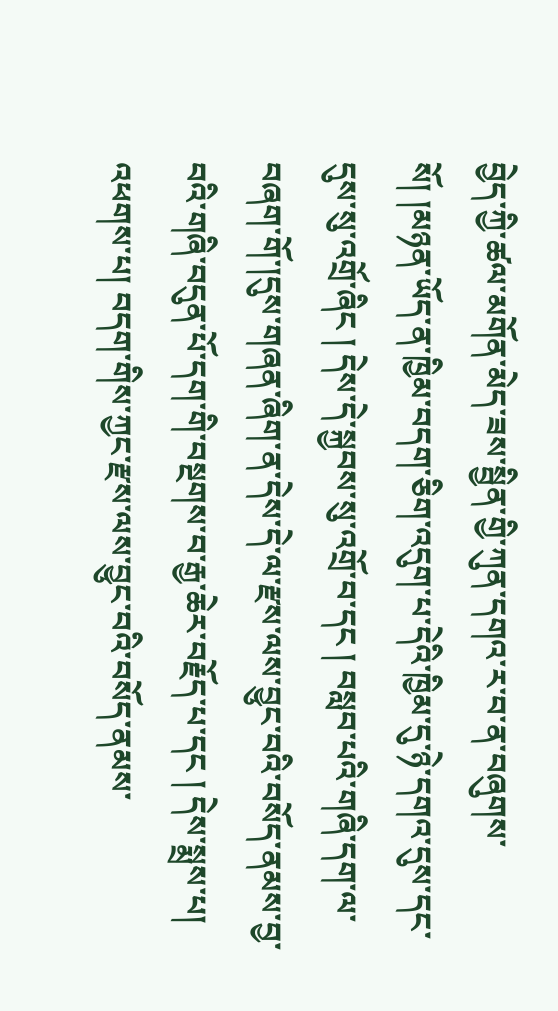བྱེད་ཀྱི་ཚལ་མགོན་མེད་ཟས་སྦྱིན་གྱི་ཀུན་དགའ་ར་བ་ན་བཞུགས་སོ། །མཉན་ཡོད་ན་ཁྱིམ་བདག་ཅིག་འདུག་པ་དེའི་ཁྱིམ་དུ་ཉེ་དགའ་དུས་དང་དུས་སུ་འགྲོ་ཞིང ། དེས་དེ་སྐྱབས་སུ་འགྲོ་བ་དང ། བསླབ་པའི་གཞི་དག་ལ་བཞག་གོ་།དུས་གཞན་ཞིག་ན་དེས་དེ་ལ་རྫས་ལས་བྱུང་བའི་བསོད་ནམས་བྱ་བའི་གཞི་བདུན་པོ་དག་གི་བསྔགས་བ་རྒྱ་ཆེར་བརྗོད་པ་དང ། དེས་སྨྲས་པ། འཕགས་པ། བདག་གིས་ཀྱང་རྫས་ལས་བྱུང་བའི་བསོད་ནམས་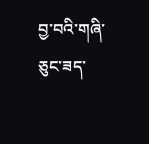བྱ་བའི་གཞི་ཅུང་ཟད་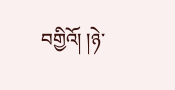བགྱིའོ། །ཉེ་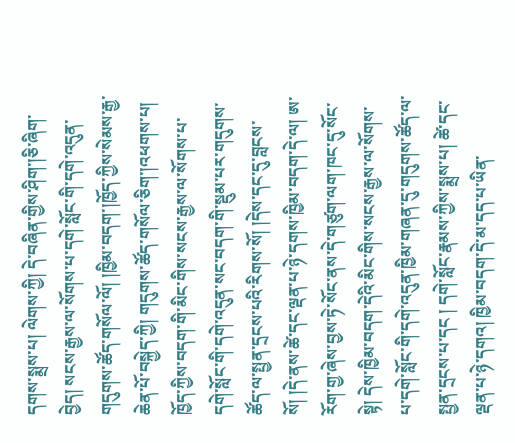དགས་སྨྲས་པ། ལེགས་ཀྱི། དེ་བཞིན་གྱིས་ཤིག་།ཅི་ཞིག་བྱེད། སངས་རྒྱས་ལ་སོགས་པ་དགེ་སློང་གི་དགེ་འདུན་གདུགས་ཚོད་གསོལ་ལོ། །ཁྱིམ་བདག་།ཁྱོད་ཀྱིས་སེམས་རྒྱ་ཆེན་པོ་བསྐྱེད་ཀྱི། གདུགས་ཚོད་གསོལ་ཅིག་།འཕགས་པ། ཁྱོད་ཀྱིས་བདག་གི་མིང་གིས་སངས་རྒྱས་ལ་སོགས་པ་དགེ་སློང་གི་དགེ་འདུན་སང་བདག་གི་སྡུམ་པར་གདུགས་ཚོད་ལ་སྤྱན་དྲངས་པའི་རིགས་སོ། །དེས་དང་དུ་བླངས་སོ། །དེ་ནས་ཚེ་དང་ལྡན་པ་ཉེ་དགས་ཁྱིམ་བདག་དེ་ལ། ཨ་རོག་གྱ་ཞེས་བྱས་ཏེ་སོང་ནས་དེ་གཙུག་ལག་ཁང་དུ་སོང་སྟེ། དེས་ཁྱིམ་བདག་དེའི་མིང་གིས་སངས་རྒྱས་ལ་སོགས་པ་དགེ་སློང་གི་དགེ་འདུན་ཁྱིམ་གཞན་དུ་གདུགས་ཚོད་ལ་སྤྱན་དྲངས་པ་དང ། དགེ་སློང་རྣམས་ཀྱིས་སྨྲས་པ། ཚེ་དང་ལྡན་པ་ཉེ་དགའ། ཁྱིམ་བདག་དེ་མ་དད་པ་ཡིན་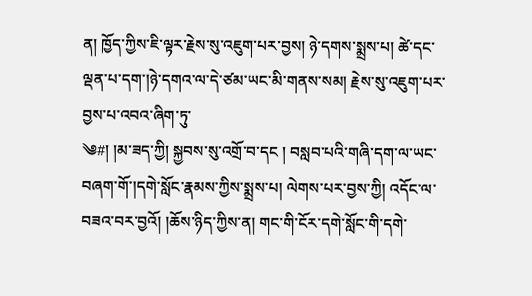ན། ཁྱོད་ཀྱིས་ཇི་ལྟར་རྗེས་སུ་འཇུག་པར་བྱས། ཉེ་དགས་སྨྲས་པ། ཚེ་དང་ལྡན་པ་དག་།ཉེ་དགའ་ལ་དེ་ཙམ་ཡང་མི་གནས་སམ། རྗེས་སུ་འཇུག་པར་བྱས་པ་འབའ་ཞིག་ཏུ་
༄#། །མ་ཟད་ཀྱི། སྐྱབས་སུ་འགྲོ་བ་དང ། བསླབ་པའི་གཞི་དག་ལ་ཡང་བཞག་གོ་།དགེ་སློང་རྣམས་ཀྱིས་སྨྲས་པ། ལེགས་པར་བྱས་ཀྱི། འདོང་ལ་བཟའ་བར་བྱའོ། །ཆོས་ཉིད་ཀྱིས་ན། གང་གི་ངོར་དགེ་སློང་གི་དགེ་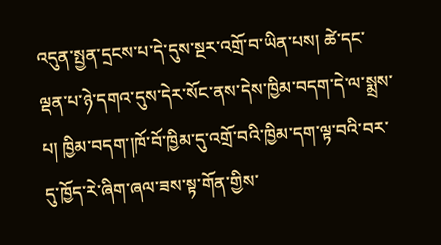འདུན་སྤྱན་དྲངས་པ་དེ་དུས་སྔར་འགྲོ་བ་ཡིན་པས། ཚེ་དང་ལྡན་པ་ཉེ་དགའ་དུས་དེར་སོང་ནས་དེས་ཁྱིམ་བདག་དེ་ལ་སྨྲས་པ། ཁྱིམ་བདག་།ཁོ་བོ་ཁྱིམ་དུ་འགྲོ་བའི་ཁྱིམ་དག་ལྟ་བའི་བར་དུ་ཁྱོད་རེ་ཞིག་ཞལ་ཟས་སྟ་གོན་གྱིས་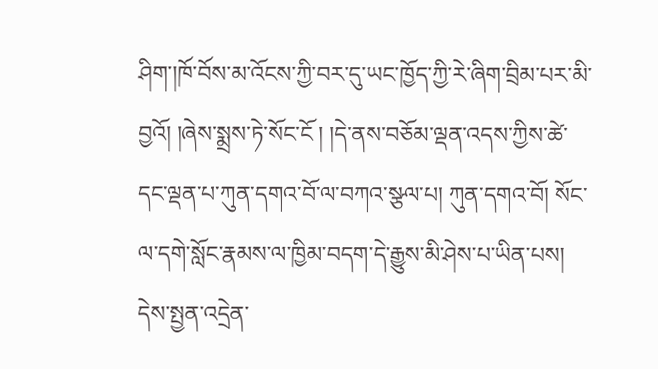ཤིག་།ཁོ་བོས་མ་འོངས་ཀྱི་བར་དུ་ཡང་ཁྱོད་ཀྱི་རེ་ཞིག་བྲིམ་པར་མི་བྱའོ། །ཞེས་སྨྲས་ཏེ་སོང་ངོ ། །དེ་ནས་བཅོམ་ལྡན་འདས་ཀྱིས་ཚེ་དང་ལྡན་པ་ཀུན་དགའ་བོ་ལ་བཀའ་སྩལ་པ། ཀུན་དགའ་བོ། སོང་ལ་དགེ་སློང་རྣམས་ལ་ཁྱིམ་བདག་དེ་རྒྱུས་མི་ཤེས་པ་ཡིན་པས། དེས་སྤྱན་འདྲེན་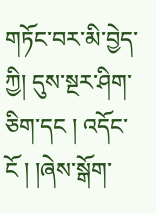གཏོང་བར་མི་བྱེད་ཀྱི། དུས་སྔར་ཤིག་ཅིག་དང ། འདོང་ངོ ། །ཞེས་སྒོག་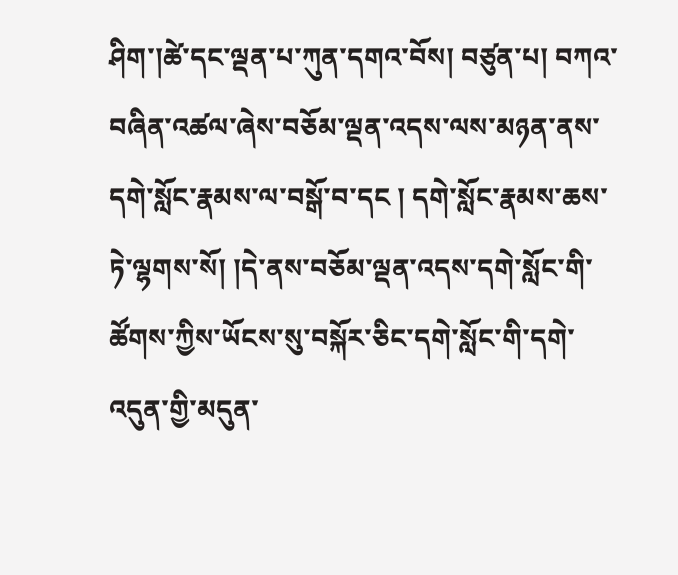ཤིག་།ཚེ་དང་ལྡན་པ་ཀུན་དགའ་བོས། བཙུན་པ། བཀའ་བཞིན་འཚལ་ཞེས་བཅོམ་ལྡན་འདས་ལས་མཉན་ནས་དགེ་སློང་རྣམས་ལ་བསྒོ་བ་དང ། དགེ་སློང་རྣམས་ཆས་ཏེ་ལྷགས་སོ། །དེ་ནས་བཅོམ་ལྡན་འདས་དགེ་སློང་གི་ཚོགས་ཀྱིས་ཡོངས་སུ་བསྐོར་ཅིང་དགེ་སློང་གི་དགེ་འདུན་གྱི་མདུན་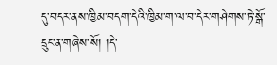དུ་བདར་ནས་ཁྱིམ་བདག་དེའི་ཁྱིམ་ག་ལ་བ་དེར་གཤེགས་ཏེ་སྒོ་དྲུང་ན་གཞེས་སོ། །དེ་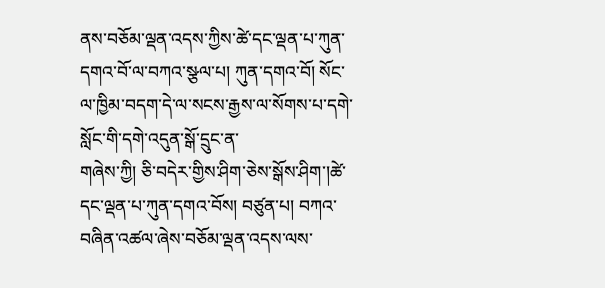ནས་བཅོམ་ལྡན་འདས་ཀྱིས་ཚེ་དང་ལྡན་པ་ཀུན་དགའ་བོ་ལ་བཀའ་སྩལ་པ། ཀུན་དགའ་བོ། སོང་ལ་ཁྱིམ་བདག་དེ་ལ་སངས་རྒྱས་ལ་སོགས་པ་དགེ་སློང་གི་དགེ་འདུན་སྒོ་དྲུང་ན་
གཞེས་ཀྱི། ཅི་བདེར་གྱིས་ཤིག་ཅེས་སྒོས་ཤིག་།ཚེ་དང་ལྡན་པ་ཀུན་དགའ་བོས། བཙུན་པ། བཀའ་བཞིན་འཚལ་ཞེས་བཅོམ་ལྡན་འདས་ལས་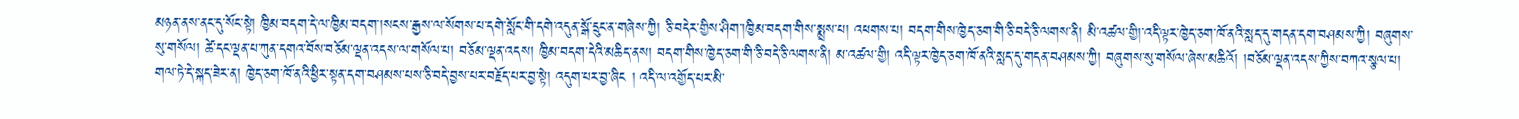མཉན་ནས་ནང་དུ་སོང་སྟེ། ཁྱིམ་བདག་དེ་ལ་ཁྱིམ་བདག་།སངས་རྒྱས་ལ་སོགས་པ་དགེ་སློང་གི་དགེ་འདུན་སྒོ་དྲུང་ན་གཞེས་ཀྱི། ཅི་བདེར་གྱིས་ཤིག་།ཁྱིམ་བདག་གིས་སྨྲས་པ། འཕགས་པ། བདག་གིས་ཁྱེད་ཅག་གི་ཅི་བདེ་ཅི་ལགས་ནི། མི་འཚལ་གྱི།་འདི་ལྟར་ཁྱེད་ཅག་ཁོ་ནའི་སླད་དུ་གདན་དག་བཤམས་ཀྱི། བཞུགས་སུ་གསོལ། ཚེ་དང་ལྡན་པ་ཀུན་དགའ་བོས་བཅོམ་ལྡན་འདས་ལ་གསོལ་པ། བཅོམ་ལྡན་འདས། ཁྱིམ་བདག་དེའི་མཆིད་ནས། བདག་གིས་ཁྱེད་ཅག་གི་ཅི་བདེ་ཅི་ལགས་ནི། མ་འཚལ་གྱི། འདི་ལྟར་ཁྱེད་ཅག་ཁོ་ནའི་སླད་དུ་གདན་བཤམས་ཀྱི། བཞུགས་སུ་གསོལ་ཞེས་མཆིའོ། །བཅོམ་ལྡན་འདས་ཀྱིས་བཀའ་སྩལ་པ། གལ་ཏེ་དེ་སྐད་ཟེར་ན། ཁྱེད་ཅག་ཁོ་ནའི་ཕྱིར་སྟན་དག་བཤམས་པས་ཅི་བདེ་བྱས་པར་བརྗོད་པར་བྱ་སྟེ། འདུག་པར་བྱ་ཞིང ། འདི་ལ་འགྱོད་པར་མི་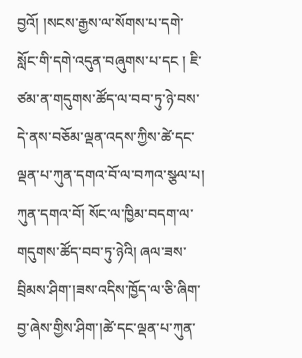བྱའོ། །སངས་རྒྱས་ལ་སོགས་པ་དགེ་སློང་གི་དགེ་འདུན་བཞུགས་པ་དང ། ཇི་ཙམ་ན་གདུགས་ཚོད་ལ་བབ་ཏུ་ཉེ་བས་དེ་ནས་བཅོམ་ལྡན་འདས་ཀྱིས་ཚེ་དང་ལྡན་པ་ཀུན་དགའ་བོ་ལ་བཀའ་སྩལ་པ། ཀུན་དགའ་བོ། སོང་ལ་ཁྱིམ་བདག་ལ་གདུགས་ཚོད་བབ་ཏུ་ཉེའི། ཞལ་ཟས་བྲིམས་ཤིག་།ཟས་འདིས་ཁྱོད་ལ་ཅི་ཞིག་བྱ་ཞེས་གྱིས་ཤིག་།ཚེ་དང་ལྡན་པ་ཀུན་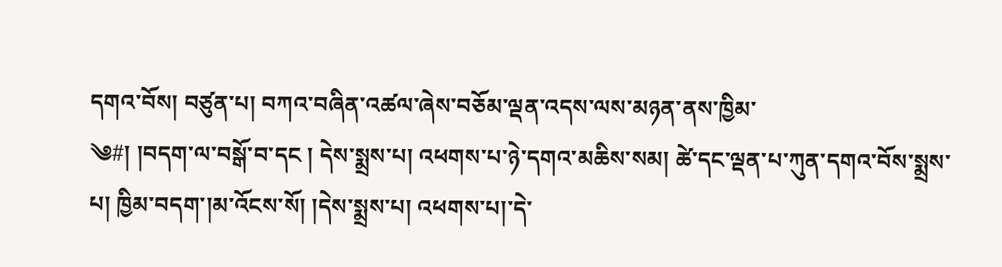དགའ་བོས། བཙུན་པ། བཀའ་བཞིན་འཚལ་ཞེས་བཅོམ་ལྡན་འདས་ལས་མཉན་ནས་ཁྱིམ་
༄#། །བདག་ལ་བསྒོ་བ་དང ། དེས་སྨྲས་པ། འཕགས་པ་ཉེ་དགའ་མཆིས་སམ། ཚེ་དང་ལྡན་པ་ཀུན་དགའ་བོས་སྨྲས་པ། ཁྱིམ་བདག་།མ་འོངས་སོ། །དེས་སྨྲས་པ། འཕགས་པ།་དེ་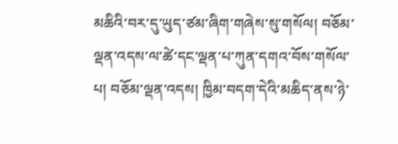མཆིའི་བར་དུ་ཡུད་ཙམ་ཞིག་གཞེས་སུ་གསོལ། བཅོམ་ལྡན་འདས་ལ་ཚེ་དང་ལྡན་པ་ཀུན་དགའ་བོས་གསོལ་པ། བཅོམ་ལྡན་འདས། ཁྱིམ་བདག་དེའི་མཆིད་ནས་ཉེ་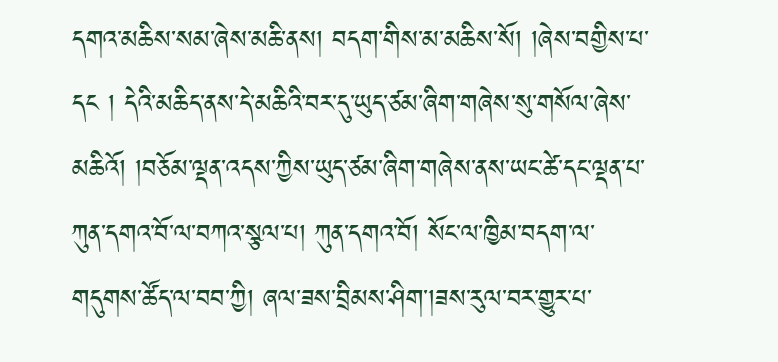དགའ་མཆིས་སམ་ཞེས་མཆི་ནས། བདག་གིས་མ་མཆིས་སོ། །ཞེས་བགྱིས་པ་དང ། དེའི་མཆིད་ནས་དེ་མཆིའི་བར་དུ་ཡུད་ཙམ་ཞིག་གཞེས་སུ་གསོལ་ཞེས་མཆིའོ། །བཅོམ་ལྡན་འདས་ཀྱིས་ཡུད་ཙམ་ཞིག་གཞེས་ནས་ཡང་ཚེ་དང་ལྡན་པ་ཀུན་དགའ་བོ་ལ་བཀའ་སྩལ་པ། ཀུན་དགའ་བོ། སོང་ལ་ཁྱིམ་བདག་ལ་གདུགས་ཚོད་ལ་བབ་ཀྱི། ཞལ་ཟས་བྲིམས་ཤིག་།ཟས་རུལ་བར་གྱུར་པ་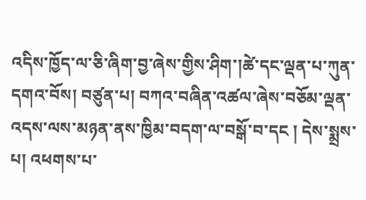འདིས་ཁྱོད་ལ་ཅི་ཞིག་བྱ་ཞེས་གྱིས་ཤིག་།ཚེ་དང་ལྡན་པ་ཀུན་དགའ་བོས། བཙུན་པ། བཀའ་བཞིན་འཚལ་ཞེས་བཅོམ་ལྡན་འདས་ལས་མཉན་ནས་ཁྱིམ་བདག་ལ་བསྒོ་བ་དང ། དེས་སྨྲས་པ། འཕགས་པ་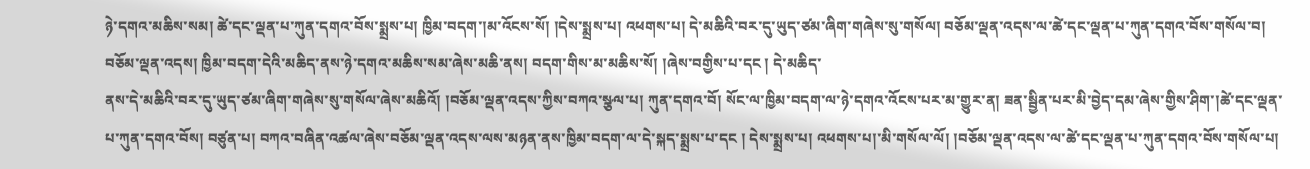ཉེ་དགའ་མཆིས་སམ། ཚེ་དང་ལྡན་པ་ཀུན་དགའ་བོས་སྨྲས་པ། ཁྱིམ་བདག་།མ་འོངས་སོ། །དེས་སྨྲས་པ། འཕགས་པ། དེ་མཆིའི་བར་དུ་ཡུད་ཙམ་ཞིག་གཞེས་སུ་གསོལ། བཅོམ་ལྡན་འདས་ལ་ཚེ་དང་ལྡན་པ་ཀུན་དགའ་བོས་གསོལ་བ། བཅོམ་ལྡན་འདས། ཁྱིམ་བདག་དེའི་མཆིད་ནས་ཉེ་དགའ་མཆིས་སམ་ཞེས་མཆི་ནས། བདག་གིས་མ་མཆིས་སོ། །ཞེས་བགྱིས་པ་དང ། དེ་མཆིད་
ནས་དེ་མཆིའི་བར་དུ་ཡུད་ཙམ་ཞིག་གཞེས་སུ་གསོལ་ཞེས་མཆིའོ། །བཅོམ་ལྡན་འདས་ཀྱིས་བཀའ་སྩལ་པ། ཀུན་དགའ་བོ། སོང་ལ་ཁྱིམ་བདག་ལ་ཉེ་དགའ་འོངས་པར་མ་གྱུར་ན། ཟན་སྦྱིན་པར་མི་བྱེད་དམ་ཞེས་གྱིས་ཤིག་།ཚེ་དང་ལྡན་པ་ཀུན་དགའ་བོས། བཙུན་པ། བཀའ་བཞིན་འཚལ་ཞེས་བཅོམ་ལྡན་འདས་ལས་མཉན་ནས་ཁྱིམ་བདག་ལ་དེ་སྐད་སྨྲས་པ་དང ། དེས་སྨྲས་པ། འཕགས་པ།་མི་གསོལ་ལོ། །བཅོམ་ལྡན་འདས་ལ་ཚེ་དང་ལྡན་པ་ཀུན་དགའ་བོས་གསོལ་པ།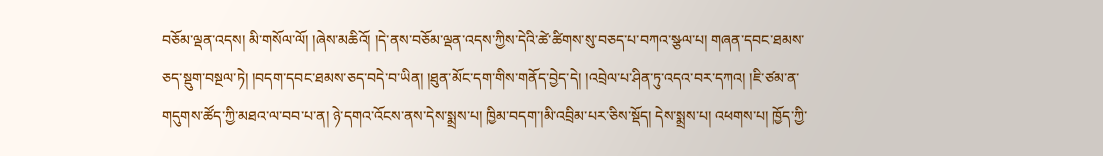བཅོམ་ལྡན་འདས། མི་གསོལ་ལོ། །ཞེས་མཆིའོ། །དེ་ནས་བཅོམ་ལྡན་འདས་ཀྱིས་དེའི་ཚེ་ཚིགས་སུ་བཅད་པ་བཀའ་སྩལ་པ། གཞན་དབང་ཐམས་ཅད་སྡུག་བསྔལ་ཏེ། །བདག་དབང་ཐམས་ཅད་བདེ་བ་ཡིན། །ཐུན་མོང་དག་གིས་གནོད་བྱེད་དེ། །འབྲེལ་པ་ཤིན་ཏུ་འདའ་བར་དཀའ། །ཇི་ཙམ་ན་གདུགས་ཚོད་ཀྱི་མཐའ་ལ་བབ་པ་ན། ཉེ་དགའ་འོངས་ནས་དེས་སྨྲས་པ། ཁྱིམ་བདག་།མི་འབྲིམ་པར་ཅིས་སྡོད། དེས་སྨྲས་པ། འཕགས་པ། ཁྱོད་ཀྱི་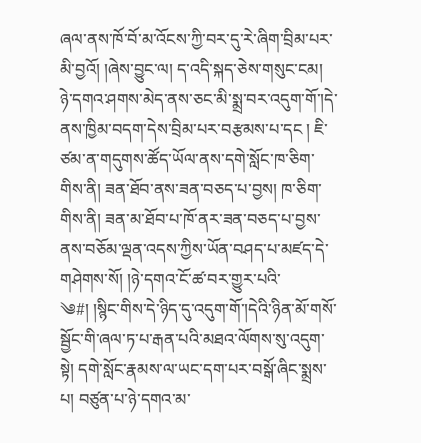ཞལ་ནས་ཁོ་བོ་མ་འོངས་ཀྱི་བར་དུ་རེ་ཞིག་བྲིམ་པར་མི་བྱའོ། །ཞེས་བྱུང་ལ། ད་འདི་སྐད་ཅེས་གསུང་ངམ། ཉེ་དགའ་ཤགས་མེད་ནས་ཅང་མི་སྨྲ་བར་འདུག་གོ་།དེ་ནས་ཁྱིམ་བདག་དེས་བྲིམ་པར་བརྩམས་པ་དང ། ཇི་ཙམ་ན་གདུགས་ཚོད་ཡོལ་ནས་དགེ་སློང་ཁ་ཅིག་གིས་ནི། ཟན་ཐོབ་ནས་ཟན་བཅད་པ་བྱས། ཁ་ཅིག་གིས་ནི། ཟན་མ་ཐོབ་པ་ཁོ་ནར་ཟན་བཅད་པ་བྱས་ནས་བཅོམ་ལྡན་འདས་ཀྱིས་ཡོན་བཤད་པ་མཛད་དེ་གཤེགས་སོ། །ཉེ་དགའ་ངོ་ཚ་བར་གྱུར་པའི་
༄#། །སྙིང་གིས་དེ་ཉིད་དུ་འདུག་གོ་།དེའི་ཉིན་མོ་གསོ་སྦྱོང་གི་ཞལ་ཏ་པ་རྒན་པའི་མཐའ་ལོགས་སུ་འདུག་སྟེ། དགེ་སློང་རྣམས་ལ་ཡང་དག་པར་བསྒོ་ཞིང་སྨྲས་པ། བཙུན་པ་ཉེ་དགའ་མ་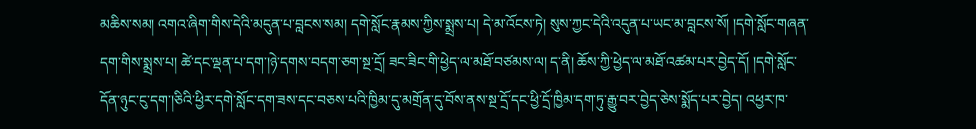མཆིས་སམ། འགའ་ཞིག་གིས་དེའི་མདུན་པ་བླངས་སམ། དགེ་སློང་རྣམས་ཀྱིས་སྨྲས་པ། དེ་མ་འོངས་ཏེ། སུས་ཀྱང་དེའི་འདུན་པ་ཡང་མ་བླངས་སོ། །དགེ་སློང་གཞན་དག་གིས་སྨྲས་པ། ཚེ་དང་ལྡན་པ་དག་།ཉེ་དགས་བདག་ཅག་སྔ་དྲོ། ཟང་ཟིང་གི་ཕྱེད་ལ་མཐོ་བཙམས་ལ། ད་ནི། ཆོས་ཀྱི་ཕྱེད་ལ་མཐོ་འཚམ་པར་བྱེད་དོ། །དགེ་སློང་དོན་ཉུང་ངུ་དག་།ཅིའི་ཕྱིར་དགེ་སློང་དག་ཟས་དང་བཅས་པའི་ཁྱིམ་དུ་མགྲོན་དུ་བོས་ནས་སྔ་དྲོ་དང་ཕྱི་དྲོ་ཁྱིམ་དག་ཏུ་རྒྱུ་བར་བྱེད་ཅེས་སྨོད་པར་བྱེད། འཕྱར་ཁ་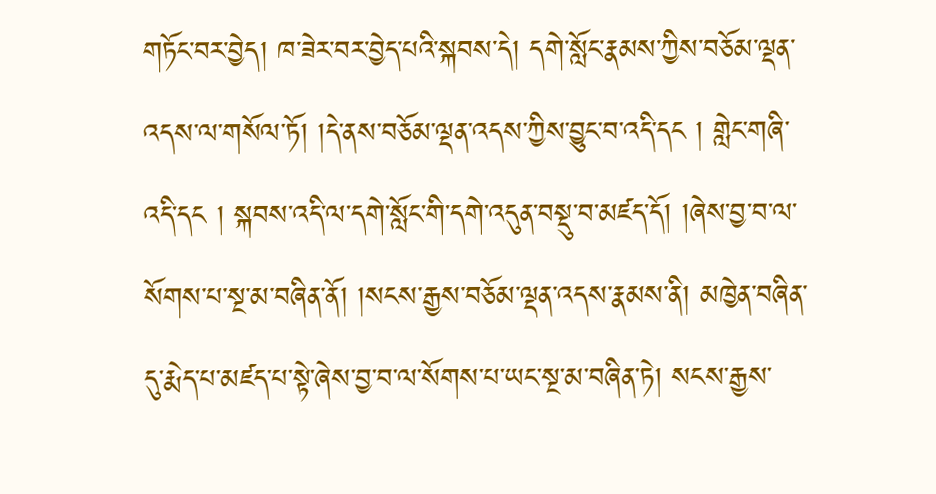གཏོང་བར་བྱེད། ཁ་ཟེར་བར་བྱེད་པའི་སྐབས་དེ། དགེ་སློང་རྣམས་ཀྱིས་བཅོམ་ལྡན་འདས་ལ་གསོལ་ཏོ། །དེ་ནས་བཅོམ་ལྡན་འདས་ཀྱིས་བྱུང་བ་འདི་དང ། གླེང་གཞི་འདི་དང ། སྐབས་འདི་ལ་དགེ་སློང་གི་དགེ་འདུན་བསྡུ་བ་མཛད་དོ། །ཞེས་བྱ་བ་ལ་སོགས་པ་སྔ་མ་བཞིན་ནོ། །སངས་རྒྱས་བཅོམ་ལྡན་འདས་རྣམས་ནི། མཁྱེན་བཞིན་དུ་རྨེད་པ་མཛད་པ་སྟེ་ཞེས་བྱ་བ་ལ་སོགས་པ་ཡང་སྔ་མ་བཞིན་ཏེ། སངས་རྒྱས་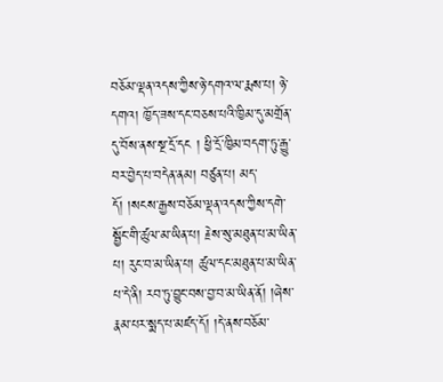བཅོམ་ལྡན་འདས་ཀྱིས་ཉེ་དགའ་ལ་རྨས་པ། ཉེ་དགའ། ཁྱོད་ཟས་དང་བཅས་པའི་ཁྱིམ་དུ་མགྲོན་དུ་བོས་ནས་སྔ་དྲོ་དང ། ཕྱི་དྲོ་ཁྱིམ་བདག་ཏུ་རྒྱུ་བར་བྱེད་པ་བདེན་ནམ། བཙུན་པ། མད་དོ། །སངས་རྒྱས་བཅོམ་ལྡན་འདས་ཀྱིས་དགེ་
སྦྱོང་གི་ཚུལ་མ་ཡིན་པ། རྗེས་སུ་མཐུན་པ་མ་ཡིན་པ། རུང་བ་མ་ཡིན་པ། ཚུལ་དང་མཐུན་པ་མ་ཡིན་པ་དེ་ནི། རབ་ཏུ་བྱུང་བས་བྱ་བ་མ་ཡིན་ནོ། །ཞེས་རྣམ་པར་སྨད་པ་མཛད་དོ། །དེ་ནས་བཅོམ་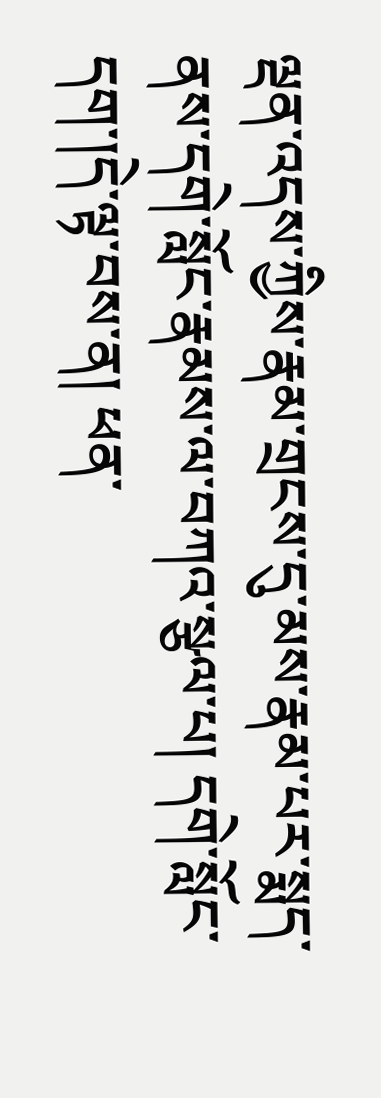ལྡན་འདས་ཀྱིས་རྣམ་གྲངས་དུ་མས་རྣམ་པར་སྨད་ནས་དགེ་སློང་རྣམས་ལ་བཀའ་སྩལ་པ། དགེ་སློང་དག་།དེ་ལྟ་བས་ན། ཕན་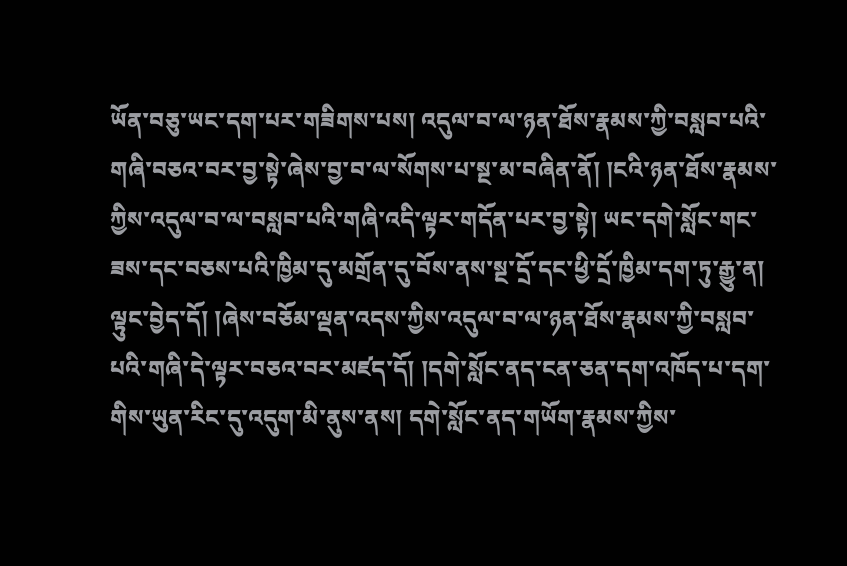ཡོན་བཅུ་ཡང་དག་པར་གཟིགས་པས། འདུལ་བ་ལ་ཉན་ཐོས་རྣམས་ཀྱི་བསླབ་པའི་གཞི་བཅའ་བར་བྱ་སྟེ་ཞེས་བྱ་བ་ལ་སོགས་པ་སྔ་མ་བཞིན་ནོ། །ངའི་ཉན་ཐོས་རྣམས་ཀྱིས་འདུལ་བ་ལ་བསླབ་པའི་གཞི་འདི་ལྟར་གདོན་པར་བྱ་སྟེ། ཡང་དགེ་སློང་གང་ཟས་དང་བཅས་པའི་ཁྱིམ་དུ་མགྲོན་དུ་བོས་ནས་སྔ་དྲོ་དང་ཕྱི་དྲོ་ཁྱིམ་དག་ཏུ་རྒྱུ་ན། ལྟུང་བྱེད་དོ། །ཞེས་བཅོམ་ལྡན་འདས་ཀྱིས་འདུལ་བ་ལ་ཉན་ཐོས་རྣམས་ཀྱི་བསླབ་པའི་གཞི་དེ་ལྟར་བཅའ་བར་མཛད་དོ། །དགེ་སློང་ནད་ངན་ཅན་དག་འཁོད་པ་དག་གིས་ཡུན་རིང་དུ་འདུག་མི་ནུས་ནས། དགེ་སློང་ནད་གཡོག་རྣམས་ཀྱིས་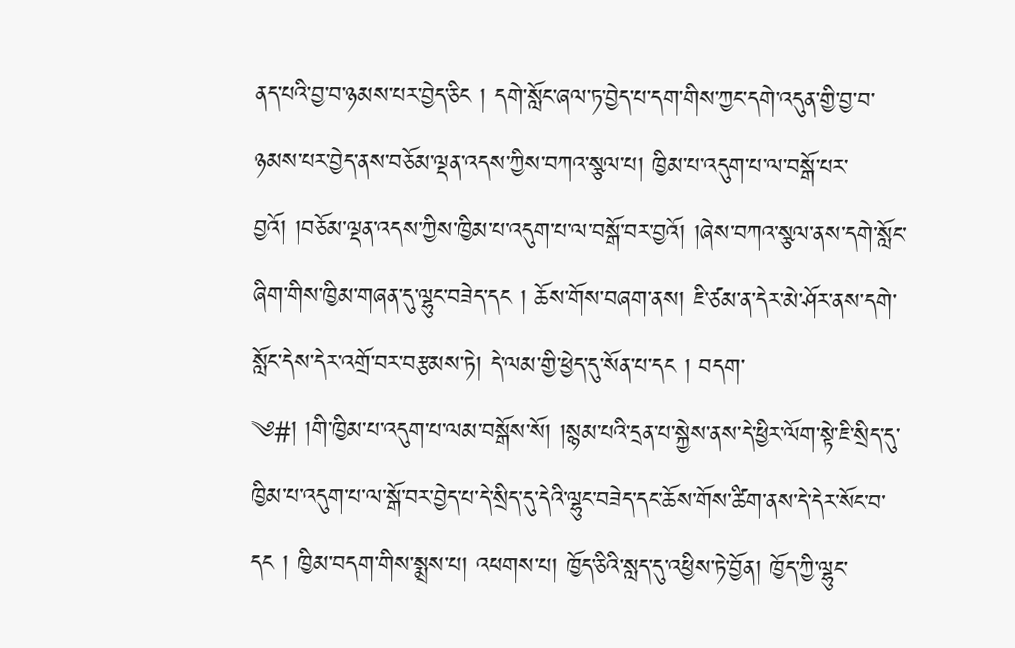ནད་པའི་བྱ་བ་ཉམས་པར་བྱེད་ཅིང ། དགེ་སློང་ཞལ་ཏ་བྱེད་པ་དག་གིས་ཀྱང་དགེ་འདུན་གྱི་བྱ་བ་ཉམས་པར་བྱེད་ནས་བཅོམ་ལྡན་འདས་ཀྱིས་བཀའ་སྩལ་པ། ཁྱིམ་པ་འདུག་པ་ལ་བསྒོ་པར་བྱའོ། །བཅོམ་ལྡན་འདས་ཀྱིས་ཁྱིམ་པ་འདུག་པ་ལ་བསྒོ་བར་བྱའོ། །ཞེས་བཀའ་སྩལ་ནས་དགེ་སློང་ཞིག་གིས་ཁྱིམ་གཞན་དུ་ལྷུང་བཟེད་དང ། ཆོས་གོས་བཞག་ནས། ཇི་ཙམ་ན་དེར་མེ་ཤོར་ནས་དགེ་སློང་དེས་དེར་འགྲོ་བར་བརྩམས་ཏེ། དེ་ལམ་གྱི་ཕྱེད་དུ་སོན་པ་དང ། བདག་
༄#། །གི་ཁྱིམ་པ་འདུག་པ་ལམ་བསྒོས་སོ། །སྙམ་པའི་དྲན་པ་སྐྱེས་ནས་དེ་ཕྱིར་ལོག་སྟེ་ཇི་སྲིད་དུ་ཁྱིམ་པ་འདུག་པ་ལ་སྒོ་བར་བྱེད་པ་དེ་སྲིད་དུ་དེའི་ལྷུང་བཟེད་དང་ཆོས་གོས་ཚིག་ནས་དེ་དེར་སོང་བ་དང ། ཁྱིམ་བདག་གིས་སྨྲས་པ། འཕགས་པ། ཁྱོད་ཅིའི་སླད་དུ་འཕྱིས་ཏེ་བྱོན། ཁྱོད་ཀྱི་ལྷུང་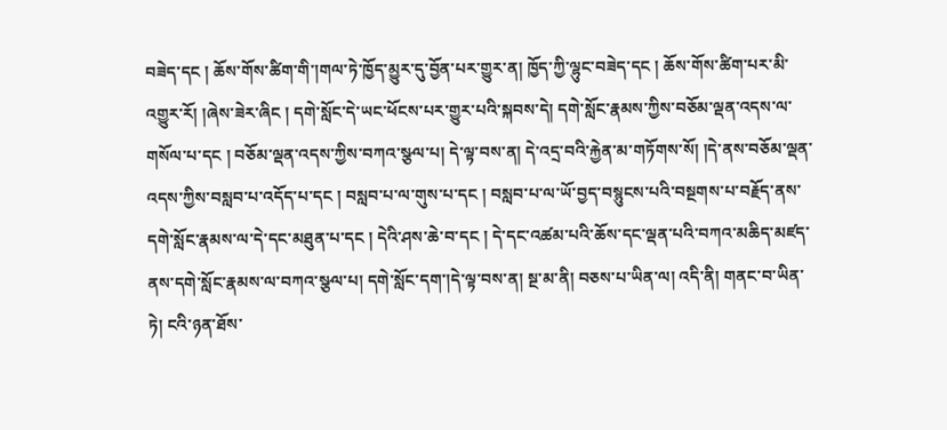བཟེད་དང ། ཆོས་གོས་ཚིག་གི་།གལ་ཏེ་ཁྱོད་མྱུར་དུ་བྱོན་པར་གྱུར་ན། ཁྱོད་ཀྱི་ལྷུང་བཟེད་དང ། ཆོས་གོས་ཚིག་པར་མི་འགྱུར་རོ། །ཞེས་ཟེར་ཞིང ། དགེ་སློང་དེ་ཡང་ཕོངས་པར་གྱུར་པའི་སྐབས་དེ། དགེ་སློང་རྣམས་ཀྱིས་བཅོམ་ལྡན་འདས་ལ་གསོལ་པ་དང ། བཅོམ་ལྡན་འདས་ཀྱིས་བཀའ་སྩལ་པ། དེ་ལྟ་བས་ན། དེ་འདྲ་བའི་རྐྱེན་མ་གཏོགས་སོ། །དེ་ནས་བཅོམ་ལྡན་འདས་ཀྱིས་བསླབ་པ་འདོད་པ་དང ། བསླབ་པ་ལ་གུས་པ་དང ། བསླབ་པ་ལ་ཡོ་བྱད་བསྙུངས་པའི་བསྔགས་པ་བརྗོད་ནས་དགེ་སློང་རྣམས་ལ་དེ་དང་མཐུན་པ་དང ། དེའི་ཤས་ཆེ་བ་དང ། དེ་དང་འཚམ་པའི་ཆོས་དང་ལྡན་པའི་བཀའ་མཆིད་མཛད་ནས་དགེ་སློང་རྣམས་ལ་བཀའ་སྩལ་པ། དགེ་སློང་དག་།དེ་ལྟ་བས་ན། སྔ་མ་ནི། བཅས་པ་ཡིན་ལ། འདི་ནི། གནང་བ་ཡིན་ཏེ། ངའི་ཉན་ཐོས་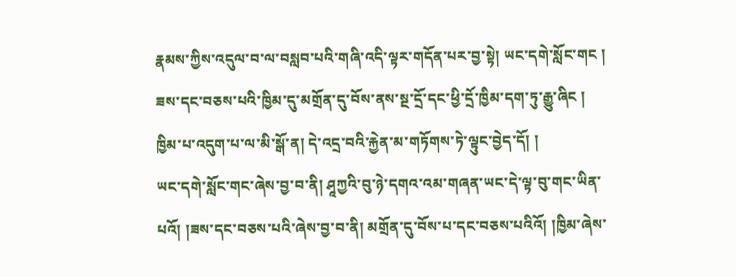རྣམས་ཀྱིས་འདུལ་བ་ལ་བསླབ་པའི་གཞི་འདི་ལྟར་གདོན་པར་བྱ་སྟེ། ཡང་དགེ་སློང་གང ། ཟས་དང་བཅས་པའི་ཁྱིམ་དུ་མགྲོན་དུ་བོས་ནས་སྔ་དྲོ་དང་ཕྱི་དྲོ་ཁྱིམ་དག་ཏུ་རྒྱུ་ཞིང ། ཁྱིམ་པ་འདུག་པ་ལ་མི་སྒོ་ན། དེ་འདྲ་བའི་རྐྱེན་མ་གཏོགས་ཏེ་ལྟུང་བྱེད་དོ། །
ཡང་དགེ་སློང་གང་ཞེས་བྱ་བ་ནི། ཤཱཀྱའི་བུ་ཉེ་དགའ་འམ་གཞན་ཡང་དེ་ལྟ་བུ་གང་ཡིན་པའོ། །ཟས་དང་བཅས་པའི་ཞེས་བྱ་བ་ནི། མགྲོན་དུ་བོས་པ་དང་བཅས་པའིའོ། །ཁྱིམ་ཞེས་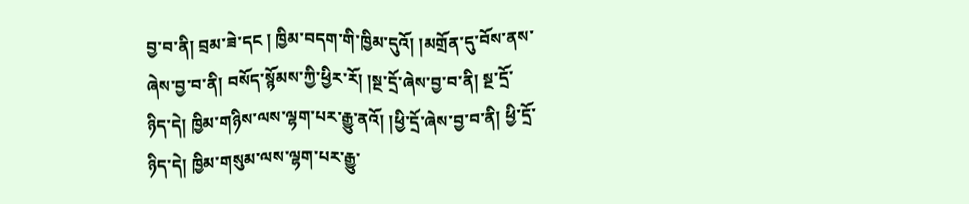བྱ་བ་ནི། བྲམ་ཟེ་དང ། ཁྱིམ་བདག་གི་ཁྱིམ་དུའོ། །མགྲོན་དུ་བོས་ནས་ཞེས་བྱ་བ་ནི། བསོད་སྙོམས་ཀྱི་ཕྱིར་རོ། །སྔ་དྲོ་ཞེས་བྱ་བ་ནི། སྔ་དྲོ་ཉིད་དེ། ཁྱིམ་གཉིས་ལས་ལྷག་པར་རྒྱུ་ནའོ། །ཕྱི་དྲོ་ཞེས་བྱ་བ་ནི། ཕྱི་དྲོ་ཉིད་དེ། ཁྱིམ་གསུམ་ལས་ལྷག་པར་རྒྱུ་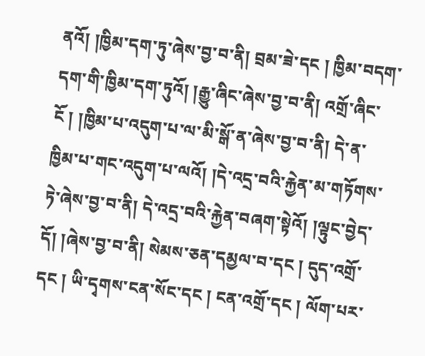ནའོ། །ཁྱིམ་དག་ཏུ་ཞེས་བྱ་བ་ནི། བྲམ་ཟེ་དང ། ཁྱིམ་བདག་དག་གི་ཁྱིམ་དག་ཏུའོ། །རྒྱུ་ཞིང་ཞེས་བྱ་བ་ནི། འགྲོ་ཞིང་ངོ ། །ཁྱིམ་པ་འདུག་པ་ལ་མི་སྒོ་ན་ཞེས་བྱ་བ་ནི། དེ་ན་ཁྱིམ་པ་གང་འདུག་པ་ལའོ། །དེ་འདྲ་བའི་རྐྱེན་མ་གཏོགས་ཏེ་ཞེས་བྱ་བ་ནི། དེ་འདྲ་བའི་རྐྱེན་བཞག་སྟེའོ། །ལྟུང་བྱེད་དོ། །ཞེས་བྱ་བ་ནི། སེམས་ཅན་དམྱལ་བ་དང ། དུད་འགྲོ་དང ། ཡི་དྭགས་ངན་སོང་དང ། ངན་འགྲོ་དང ། ལོག་པར་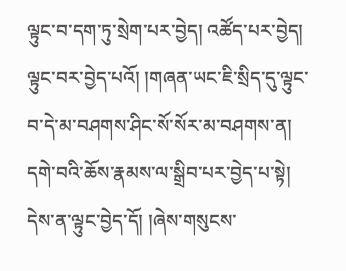ལྟུང་བ་དག་ཏུ་སྲེག་པར་བྱེད། འཚོད་པར་བྱེད། ལྟུང་བར་བྱེད་པའོ། །གཞན་ཡང་ཇི་སྲིད་དུ་ལྟུང་བ་དེ་མ་བཤགས་ཤིང་སོ་སོར་མ་བཤགས་ན། དགེ་བའི་ཆོས་རྣམས་ལ་སྒྲིབ་པར་བྱེད་པ་སྟེ། དེས་ན་ལྟུང་བྱེད་དོ། །ཞེས་གསུངས་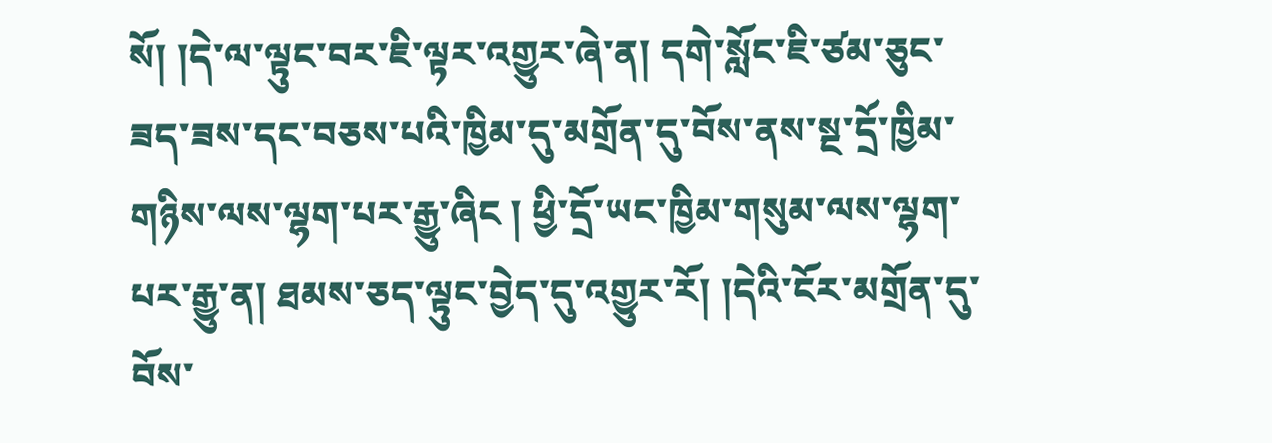སོ། །དེ་ལ་ལྟུང་བར་ཇི་ལྟར་འགྱུར་ཞེ་ན། དགེ་སློང་ཇི་ཙམ་ཅུང་ཟད་ཟས་དང་བཅས་པའི་ཁྱིམ་དུ་མགྲོན་དུ་བོས་ནས་སྔ་དྲོ་ཁྱིམ་གཉིས་ལས་ལྷག་པར་རྒྱུ་ཞིང ། ཕྱི་དྲོ་ཡང་ཁྱིམ་གསུམ་ལས་ལྷག་པར་རྒྱུ་ན། ཐམས་ཅད་ལྟུང་བྱེད་དུ་འགྱུར་རོ། །དེའི་ངོར་མགྲོན་དུ་བོས་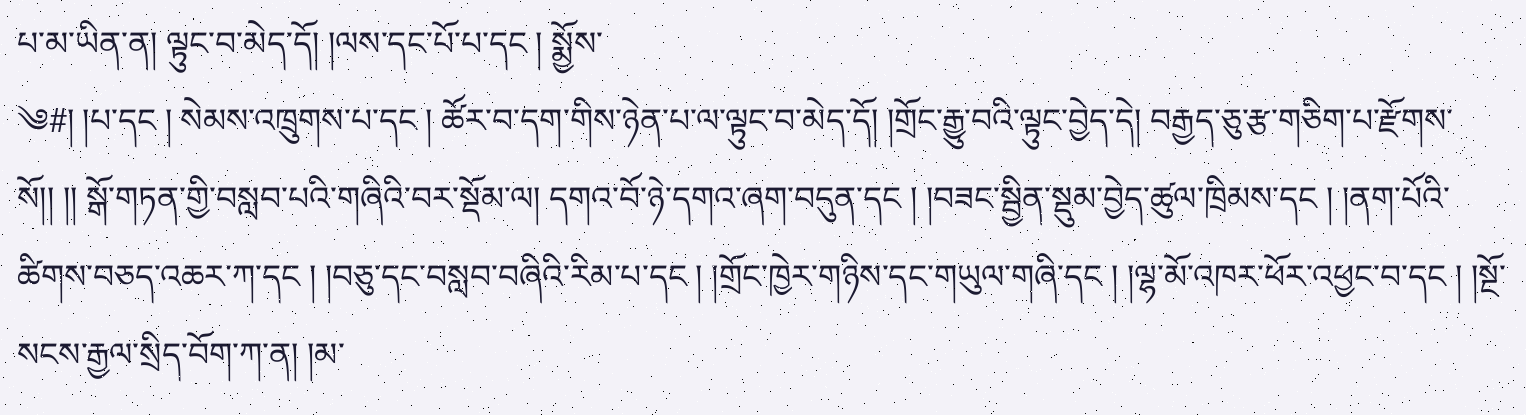པ་མ་ཡིན་ན། ལྟུང་བ་མེད་དོ། །ལས་དང་པོ་པ་དང ། སྨྱོས་
༄#། །པ་དང ། སེམས་འཁྲུགས་པ་དང ། ཚོར་བ་དག་གིས་ཉེན་པ་ལ་ལྟུང་བ་མེད་དོ། །གྲོང་རྒྱུ་བའི་ལྟུང་བྱེད་དེ། བརྒྱད་ཅུ་རྩ་གཅིག་པ་རྫོགས་སོ།། །། སྒོ་གཏན་གྱི་བསླབ་པའི་གཞིའི་བར་སྡོམ་ལ། དགའ་བོ་ཉེ་དགའ་ཞག་བདུན་དང ། །བཟང་སྦྱིན་སྡུམ་བྱེད་ཚུལ་ཁྲིམས་དང ། །ནག་པོའི་ཚིགས་བཅད་འཆར་ཀ་དང ། །བཅུ་དང་བསླབ་བཞིའི་རིམ་པ་དང ། །གྲོང་ཁྱེར་གཉིས་དང་གཡུལ་གཞི་དང ། །ལྷ་མོ་འཁར་ཕོར་འཕྱང་བ་དང ། །སྔོ་སངས་རྒྱལ་སྲིད་བོག་ཀ་ན། །མ་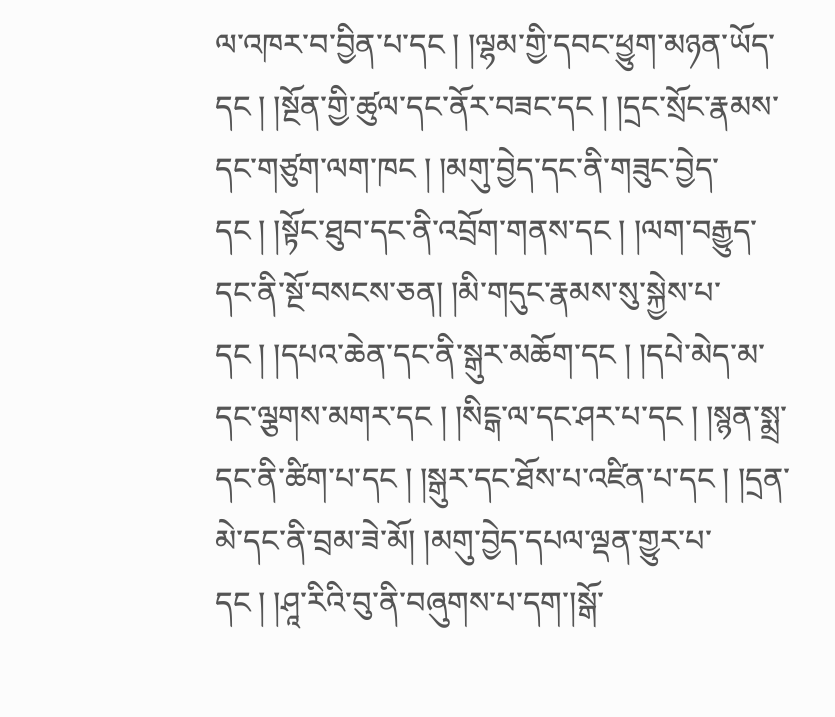ལ་འཁར་བ་བྱིན་པ་དང ། །ལྷམ་གྱི་དབང་ཕྱུག་མཉན་ཡོད་དང ། །སྔོན་གྱི་ཚུལ་དང་ནོར་བཟང་དང ། །དྲང་སྲོང་རྣམས་དང་གཙུག་ལག་ཁང ། །མགུ་བྱེད་དང་ནི་གཟུང་བྱེད་དང ། །སྟོང་ཐུབ་དང་ནི་འབྲོག་གནས་དང ། །ལག་བརྒྱུད་དང་ནི་སྔོ་བསངས་ཅན། །མི་གདུང་རྣམས་སུ་སྐྱེས་པ་དང ། །དཔའ་ཆེན་དང་ནི་སྒུར་མཆོག་དང ། །དཔེ་མེད་མ་དང་ལྕགས་མགར་དང ། །སིངྒ་ལ་དང་ཤར་པ་དང ། །སྙན་སྨྲ་དང་ནི་ཚིག་པ་དང ། །སྒུར་དང་ཐོས་པ་འཛིན་པ་དང ། །དྲན་མེ་དང་ནི་བྲམ་ཟེ་མོ། །མགུ་བྱེད་དཔལ་ལྡན་གྱུར་པ་དང ། །ཤཱ་རིའི་བུ་ནི་བཞུགས་པ་དག་།སྒོ་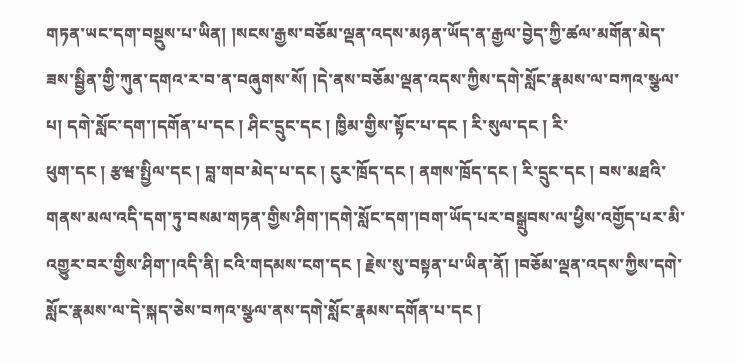གཏན་ཡང་དག་བསྡུས་པ་ཡིན། །སངས་རྒྱས་བཅོམ་ལྡན་འདས་མཉན་ཡོད་ན་རྒྱལ་བྱེད་ཀྱི་ཚལ་མགོན་མེད་ཟས་སྦྱིན་གྱི་ཀུན་དགའ་ར་བ་ན་བཞུགས་སོ། །དེ་ནས་བཅོམ་ལྡན་འདས་ཀྱིས་དགེ་སློང་རྣམས་ལ་བཀའ་སྩལ་པ། དགེ་སློང་དག་།དགོན་པ་དང ། ཤིང་དྲུང་དང ། ཁྱིམ་གྱིས་སྟོང་པ་དང ། རི་སུལ་དང ། རི་
ཕུག་དང ། རྩཝ་སྤྱིལ་དང ། བླ་གབ་མེད་པ་དང ། ངུར་ཁྲོད་དང ། ནགས་ཁྲོད་དང ། རི་དྲུང་དང ། བས་མཐའི་གནས་མལ་འདི་དག་ཏུ་བསམ་གཏན་གྱིས་ཤིག་།དགེ་སློང་དག་།བག་ཡོད་པར་བསྒྲུབས་ལ་ཕྱིས་འགྱོད་པར་མི་འགྱུར་བར་གྱིས་ཤིག་།འདི་ནི། ངའི་གདམས་ངག་དང ། རྗེས་སུ་བསྟན་པ་ཡིན་ནོ། །བཅོམ་ལྡན་འདས་ཀྱིས་དགེ་སློང་རྣམས་ལ་དེ་སྐད་ཅེས་བཀའ་སྩལ་ནས་དགེ་སློང་རྣམས་དགོན་པ་དང །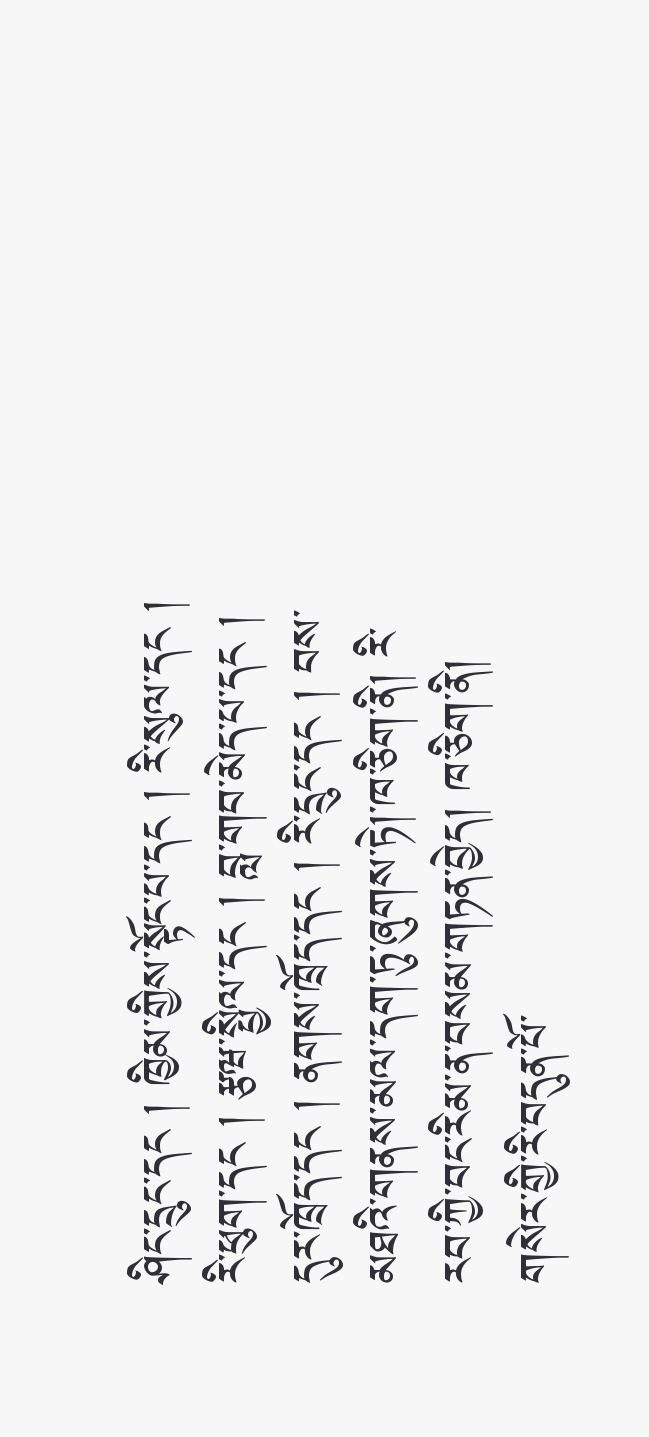ཤིང་དྲུང་དང ། ཁྱིམ་གྱིས་སྟོང་པ་དང ། རི་སུལ་དང ། རི་ཕུག་དང ། རྩཝ་སྤྱིལ་དང ། བླ་གབ་མེད་པ་དང ། དུར་ཁྲོད་དང ། ནགས་ཁྲོད་དང ། རི་དྲུང་དང ། བས་མཐའི་གནས་མལ་དག་ཏུ་ཞུགས་ཏེ།་ཁ་ཅིག་ནི། རི་རབ་ཀྱི་བང་རིམ་ན་བསམ་གཏན་བྱེད། ཁ་ཅིག་ནི། གསེར་གྱི་རི་བདུན་པོ་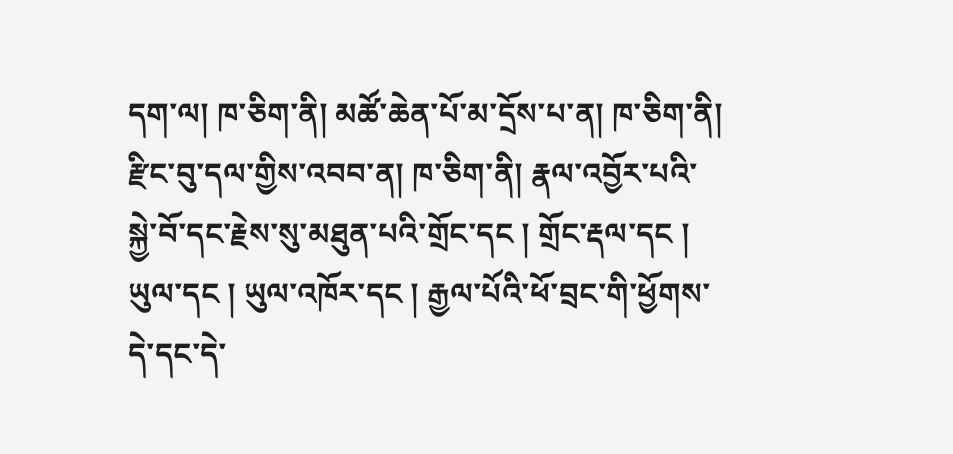དག་ལ། ཁ་ཅིག་ནི། མཚོ་ཆེན་པོ་མ་དྲོས་པ་ན། ཁ་ཅིག་ནི། རྫིང་བུ་དལ་གྱིས་འབབ་ན། ཁ་ཅིག་ནི། རྣལ་འབྱོར་པའི་སྐྱེ་བོ་དང་རྗེས་སུ་མཐུན་པའི་གྲོང་དང ། གྲོང་རྡལ་དང ། ཡུལ་དང ། ཡུལ་འཁོར་དང ། རྒྱལ་པོའི་ཕོ་བྲང་གི་ཕྱོགས་དེ་དང་དེ་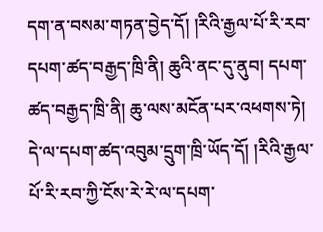དག་ན་བསམ་གཏན་བྱེད་དོ། །རིའི་རྒྱལ་པོ་རི་རབ་དཔག་ཚད་བརྒྱད་ཁྲི་ནི། ཆུའི་ནང་དུ་ནུབ། དཔག་ཚད་བརྒྱད་ཁྲི་ནི། ཆུ་ལས་མངོན་པར་འཕགས་ཏེ། དེ་ལ་དཔག་ཚད་འབུམ་དྲུག་ཁྲི་ཡོད་དོ། །རིའི་རྒྱལ་པོ་རི་རབ་ཀྱི་ངོས་རེ་རེ་ལ་དཔག་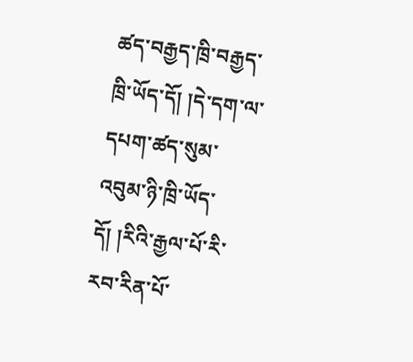ཚད་བརྒྱད་ཁྲི་བརྒྱད་ཁྲི་ཡོད་དོ། །དེ་དག་ལ་དཔག་ཚད་སུམ་འབུམ་ཉི་ཁྲི་ཡོད་དོ། །རིའི་རྒྱལ་པོ་རི་རབ་རིན་པོ་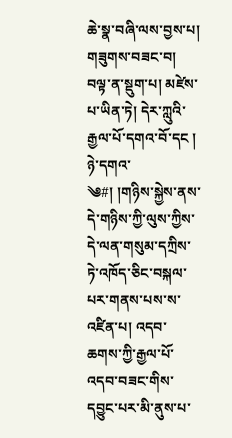ཆེ་སྣ་བཞི་ལས་བྱས་པ། གཟུགས་བཟང་བ། བལྟ་ན་སྡུག་པ། མཛེས་པ་ཡིན་ཏེ། དེར་ཀླུའི་རྒྱལ་པོ་དགའ་བོ་དང ། ཉེ་དགའ་
༄#། །གཉིས་སྐྱེས་ནས་དེ་གཉིས་ཀྱི་ལུས་ཀྱིས་དེ་ལན་གསུམ་དཀྲིས་ཏེ་འཁོད་ཅིང་བསྐལ་པར་གནས་པས་ས་འཛིན་པ། འདབ་ཆགས་ཀྱི་རྒྱལ་པོ་འདབ་བཟང་གིས་དབྱུང་པར་མི་ནུས་པ་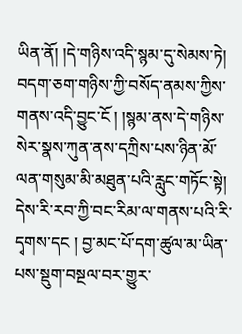ཡིན་ནོ། །དེ་གཉིས་འདི་སྙམ་དུ་སེམས་ཏེ། བདག་ཅག་གཉིས་ཀྱི་བསོད་ནམས་ཀྱིས་གནས་འདི་བྱུང་ངོ ། །སྙམ་ནས་དེ་གཉིས་སེར་སྣས་ཀུན་ནས་དཀྲིས་པས་ཉིན་མོ་ལན་གསུམ་མི་མཐུན་པའི་རླུང་གཏོང་སྟེ། དེས་རི་རབ་ཀྱི་བང་རིམ་ལ་གནས་པའི་རི་དྭགས་དང ། བྱ་མང་པོ་དག་ཚུལ་མ་ཡིན་པས་སྡུག་བསྔལ་བར་གྱུར་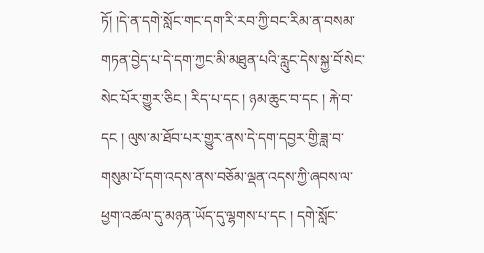ཏོ། །དེ་ན་དགེ་སློང་གང་དག་རི་རབ་ཀྱི་བང་རིམ་ན་བསམ་གཏན་བྱེད་པ་དེ་དག་ཀྱང་མི་མཐུན་པའི་རླུང་དེས་སྐྱ་བོ་སེང་སེང་པོར་གྱུར་ཅིང ། རིད་པ་དང ། ཉམ་ཆུང་བ་དང ། རྐེ་བ་དང ། ལུས་མ་ཐོབ་པར་གྱུར་ནས་དེ་དག་དབྱར་གྱི་ཟླ་བ་གསུམ་པོ་དག་འདས་ནས་བཅོམ་ལྡན་འདས་ཀྱི་ཞབས་ལ་ཕྱག་འཚལ་དུ་མཉན་ཡོད་དུ་ལྷགས་པ་དང ། དགེ་སློང་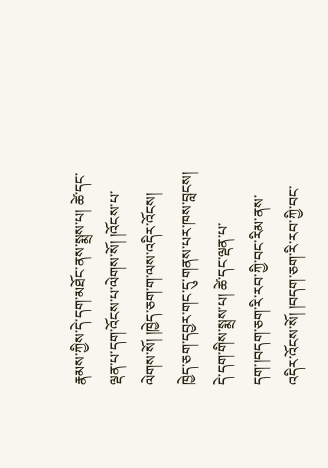རྣམས་ཀྱིས་དེ་དག་མཐོང་ནས་སྨྲས་པ། ཚེ་དང་ལྡན་པ་དག་འོངས་པ་ལེགས་སོ། །འོངས་པ་ལེགས་སོ། །ཁྱེད་ཅག་ག་ལས་འདིར་འོངས། ཁྱེད་ཅག་དབྱར་གང་དུ་གནས་པར་ཁས་བླངས། དེ་དག་གིས་སྨྲས་པ། ཚེ་དང་ལྡན་པ་དག་།བདག་ཅག་རི་རབ་ཀྱི་བང་རིམ་ནས་འདིར་འོངས་སོ། །བདག་ཅག་རི་རབ་ཀྱི་བང་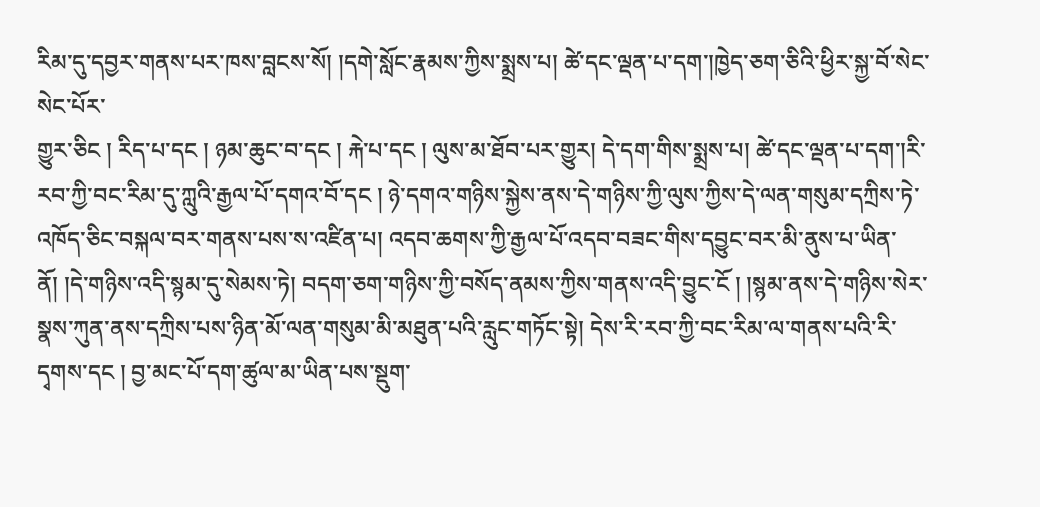རིམ་དུ་དབྱར་གནས་པར་ཁས་བླངས་སོ། །དགེ་སློང་རྣམས་ཀྱིས་སྨྲས་པ། ཚེ་དང་ལྡན་པ་དག་།ཁྱེད་ཅག་ཅིའི་ཕྱིར་སྐྱ་བོ་སེང་སེང་པོར་
གྱུར་ཅིང ། རིད་པ་དང ། ཉམ་ཆུང་བ་དང ། རྐེ་པ་དང ། ལུས་མ་ཐོབ་པར་གྱུར། དེ་དག་གིས་སྨྲས་པ། ཚེ་དང་ལྡན་པ་དག་།རི་རབ་ཀྱི་བང་རིམ་དུ་ཀླུའི་རྒྱལ་པོ་དགའ་བོ་དང ། ཉེ་དགའ་གཉིས་སྐྱེས་ནས་དེ་གཉིས་ཀྱི་ལུས་ཀྱིས་དེ་ལན་གསུམ་དཀྲིས་ཏེ་འཁོད་ཅིང་བསྐལ་བར་གནས་པས་ས་འཛིན་པ། འདབ་ཆགས་ཀྱི་རྒྱལ་པོ་འདབ་བཟང་གིས་དབྱུང་བར་མི་ནུས་པ་ཡིན་ནོ། །དེ་གཉིས་འདི་སྙམ་དུ་སེམས་ཏེ། བདག་ཅག་གཉིས་ཀྱི་བསོད་ནམས་ཀྱིས་གནས་འདི་བྱུང་ངོ ། །སྙམ་ནས་དེ་གཉིས་སེར་སྣས་ཀུན་ནས་དཀྲིས་པས་ཉིན་མོ་ལན་གསུམ་མི་མཐུན་པའི་རླུང་གཏོང་སྟེ། དེས་རི་རབ་ཀྱི་བང་རིམ་ལ་གནས་པའི་རི་དྭགས་དང ། བྱ་མང་པོ་དག་ཚུལ་མ་ཡིན་པས་སྡུག་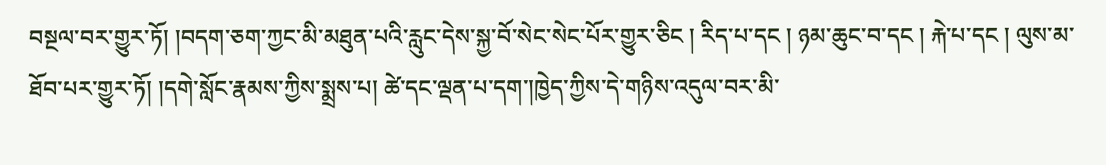བསྔལ་བར་གྱུར་ཏོ། །བདག་ཅག་ཀྱང་མི་མཐུན་པའི་རླུང་དེས་སྐྱ་བོ་སེང་སེང་པོར་གྱུར་ཅིང ། རིད་པ་དང ། ཉམ་ཆུང་བ་དང ། རྐེ་པ་དང ། ལུས་མ་ཐོབ་པར་གྱུར་ཏོ། །དགེ་སློང་རྣམས་ཀྱིས་སྨྲས་པ། ཚེ་དང་ལྡན་པ་དག་།ཁྱེད་ཀྱིས་དེ་གཉིས་འདུལ་བར་མི་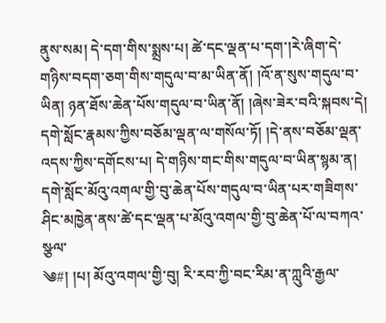ནུས་སམ། དེ་དག་གིས་སྨྲས་པ། ཚེ་དང་ལྡན་པ་དག་།རེ་ཞིག་དེ་གཉིས་བདག་ཅག་གིས་གདུལ་བ་མ་ཡིན་ནོ། །འོ་ན་སུས་གདུལ་བ་ཡིན། ཉན་ཐོས་ཆེན་པོས་གདུལ་བ་ཡིན་ནོ། །ཞེས་ཟེར་བའི་སྐབས་དེ། དགེ་སློང་རྣམས་ཀྱིས་བཅོམ་ལྡན་ལ་གསོལ་ཏོ། །དེ་ནས་བཅོམ་ལྡན་འདས་ཀྱིས་དགོངས་པ། དེ་གཉིས་གང་གིས་གདུལ་བ་ཡིན་སྙམ་ན། དགེ་སློང་མོའུ་འགལ་གྱི་བུ་ཆེན་པོས་གདུལ་བ་ཡིན་པར་གཟིགས་ཤིང་མཁྱེན་ནས་ཚེ་དང་ལྡན་པ་མོའུ་འགལ་གྱི་བུ་ཆེན་པོ་ལ་བཀའ་སྩལ་
༄#། །པ། མོའུ་འགལ་གྱི་བུ། རི་རབ་ཀྱི་བང་རིམ་ན་ཀླུའི་རྒྱལ་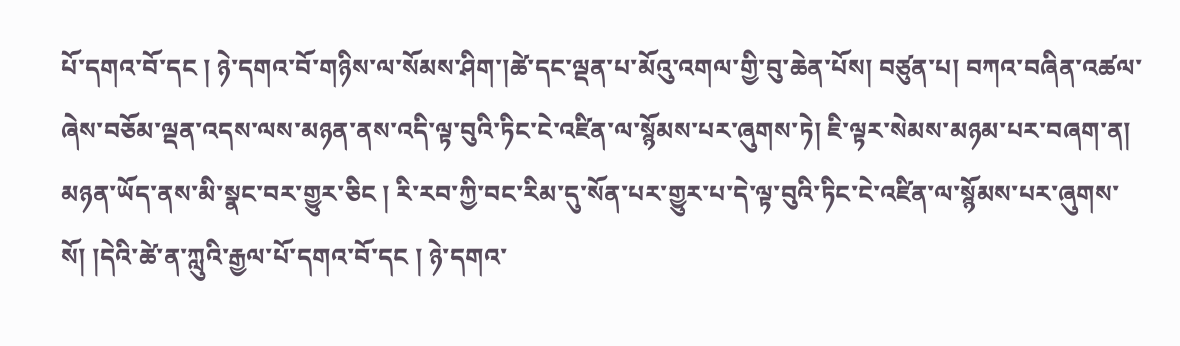པོ་དགའ་བོ་དང ། ཉེ་དགའ་བོ་གཉིས་ལ་སོམས་ཤིག་།ཚེ་དང་ལྡན་པ་མོའུ་འགལ་གྱི་བུ་ཆེན་པོས། བཙུན་པ། བཀའ་བཞིན་འཚལ་ཞེས་བཅོམ་ལྡན་འདས་ལས་མཉན་ནས་འདི་ལྟ་བུའི་ཏིང་ངེ་འཛིན་ལ་སྙོམས་པར་ཞུགས་ཏེ། ཇི་ལྟར་སེམས་མཉམ་པར་བཞག་ན། མཉན་ཡོད་ནས་མི་སྣང་བར་གྱུར་ཅིང ། རི་རབ་ཀྱི་བང་རིམ་དུ་སོན་པར་གྱུར་པ་དེ་ལྟ་བུའི་ཏིང་ངེ་འཛིན་ལ་སྙོམས་པར་ཞུགས་སོ། །དེའི་ཚེ་ན་ཀླུའི་རྒྱལ་པོ་དགའ་བོ་དང ། ཉེ་དགའ་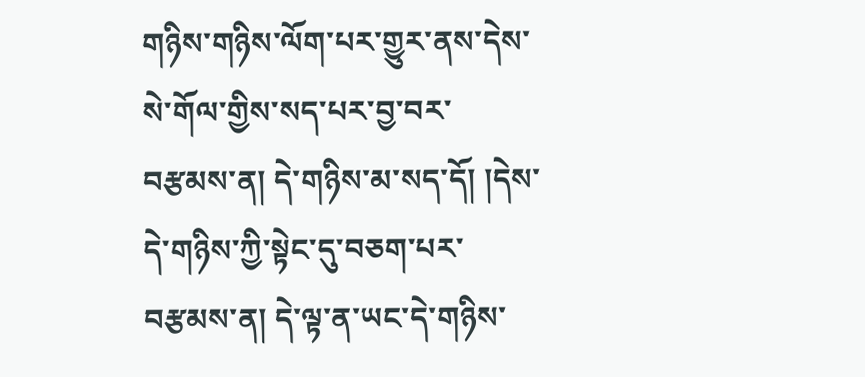གཉིས་གཉིས་ལོག་པར་གྱུར་ནས་དེས་སེ་གོལ་གྱིས་སད་པར་བྱ་བར་བརྩམས་ན། དེ་གཉིས་མ་སད་དོ། །དེས་དེ་གཉིས་ཀྱི་སྟེང་དུ་བཅག་པར་བརྩམས་ན། དེ་ལྟ་ན་ཡང་དེ་གཉིས་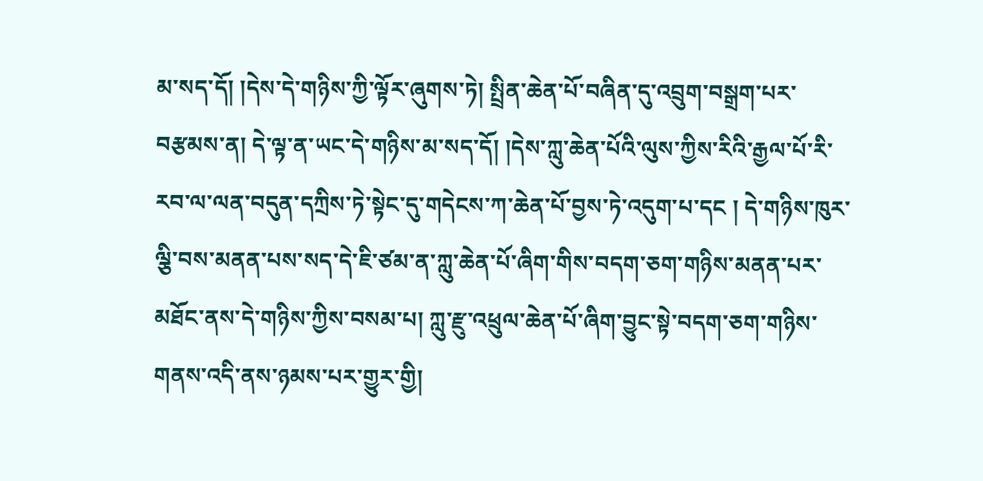མ་སད་དོ། །དེས་དེ་གཉིས་ཀྱི་ལྟོར་ཞུགས་ཏེ། སྤྲིན་ཆེན་པོ་བཞིན་དུ་འབྲུག་བསྒྲག་པར་བརྩམས་ན། དེ་ལྟ་ན་ཡང་དེ་གཉིས་མ་སད་དོ། །དེས་ཀླུ་ཆེན་པོའི་ལུས་ཀྱིས་རིའི་རྒྱལ་པོ་རི་རབ་ལ་ལན་བདུན་དཀྲིས་ཏེ་སྟེང་དུ་གདེངས་ཀ་ཆེན་པོ་བྱས་ཏེ་འདུག་པ་དང ། དེ་གཉིས་ཁུར་ལྕི་བས་མནན་པས་སད་དེ་ཇི་ཙམ་ན་ཀླུ་ཆེན་པོ་ཞིག་གིས་བདག་ཅག་གཉིས་མནན་པར་མཐོང་ནས་དེ་གཉིས་ཀྱིས་བསམ་པ། ཀླུ་རྫུ་འཕྲུལ་ཆེན་པོ་ཞིག་བྱུང་སྟེ་བདག་ཅག་གཉིས་གནས་འདི་ནས་ཉམས་པར་གྱུར་གྱི།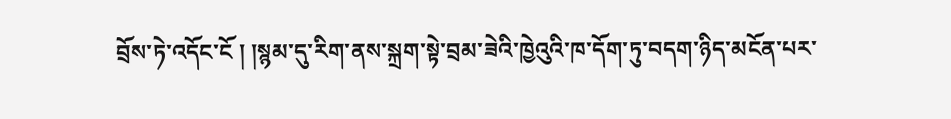བྲོས་ཏེ་འདོང་ངོ ། །སྙམ་དུ་རིག་ནས་སྐྲག་སྟེ་བྲམ་ཟེའི་ཁྱེའུའི་ཁ་དོག་ཏུ་བདག་ཉིད་མངོན་པར་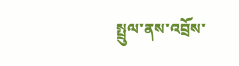སྤྲུལ་ནས་འབྲོས་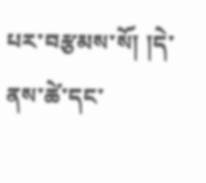པར་བརྩམས་སོ། །དེ་ནས་ཚེ་དང་